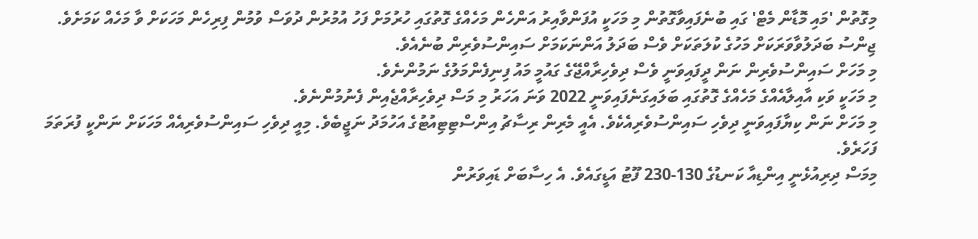މިގޮތުން 'މައި މޮޑާން މެޓް' ގައި ބުނެފައިވާގޮތުން މި މަހަކީ އުފަންވާއިރު އަންހެން މަހެއްގެ ގޮތުގައި ހުރުމަށް ފަހު އުމުރުން ދުވަސް ވުމުން ފިރިހެން މަހަކަށް ވާ މަހެއް ކަމަށެވެ. ޖިންސު ބަދަލުވާވަރަކަށް މަހުގެ ކުލަތަކަށް ވެސް ބަދަލު އަންނަކަމަށް ސައިންސުވެރިން ބުނެއެވެ.
މި މަހަށް ސައިންސުވެރިން ނަން ދީފައިވަނީ ވެސް ދިވެހިރާއްޖޭގެ ގައުމީ މައު ފިނިފެންމަލުގެ ނަމުންނެވެ.
މި މަހަކީ ވަކި އާއިލާއެއްގެ މަހެއްގެ ގޮތުގައި ބަލައިގަނެފައިވަނީ 2022 ވަނަ އަހަރު މި މަސް ދިވެހިރާއްޖެއިން ފެނުމުންނެވެ.
މި މަހަށް ނަން ކިޔާފައިވަނީ ދިވެހި ސައިންސުވެރިއެކެވެ. އެއީ މެރިން ރިސާޗު އިންސްޓިޓިއުޓުގެ އަހުމަދު ނަޖީބެވެ. މިއީ ދިވެހި ސައިންސުވެރިއެއް މަހަކަށް ނަންކީ ފުރަތަމަ ފަހަރެވެ.
މިމަސް ދިރިއުޅެނީ އިންޑިއާ ކަނޑުގެ 130-230 ފޫޓު އަޑީގައެވެ. އެ ހިސާބަށް ޑައިވަރުން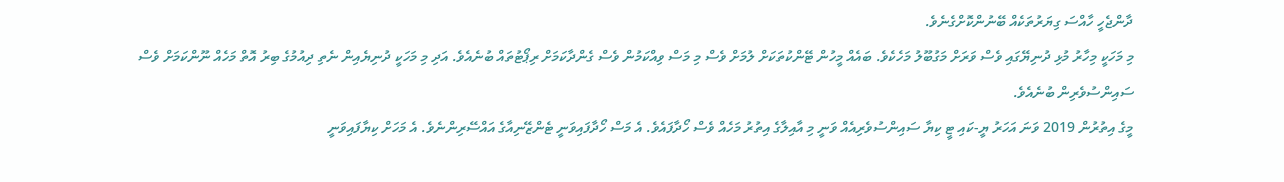ދާންޖެހީ ހާއްސަ ގިޔަރުތަކެއް ބޭނުންކޮށްގެނެވެ.
މި މަހަކީ މިހާރު މުޅި ދުނިޔޭގައި ވެސް ވަރަށް މަގުބޫލު މަހެކެވެ. ބައެއް މީހުން ޓޭންކުތަކަށް ލުމަށް ވެސް މި މަސް ވިއްކަމުން ވެސް ގެންދާކަމަށް ރިޕޯޓުތައް ބުނެއެވެ. އަދި މި މަހަކީ ދުނިޔެއިން ނެތި ދިއުމުގެ ބިރު އޮތް މަހެއް ނޫންކަމަށް ވެސް ސައިންސުވެރިން ބުނެއެވެ.
މީގެ އިތުރުން 2019 ވަނަ އަހަރު ޔީ-ކައި ޓީ ކިޔާ ސައިންސުވެރިއެއް ވަނީ މި އާއިލާގެ އިތުރު މަހެއް ވެސް ހޯދާފައެވެ. އެ މަސް ހޯދާފައިވަނީ ޓެންޒޭނިއާގެ އައްސޭރިންނެވެ. އެ މަހަށް ކިޔާފައިވަނީ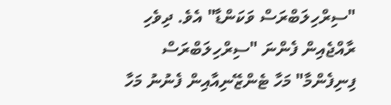"ސިރްހިލަބްރަސް ވަކަންޑާ" އެވެ. ދިވެހި ރާއްޖެއިން ފެންނަ "ސިރްހިލަބްރަސް ފިނިފެންމާ" މަހާ ޓެންޒޭނިއާއިން ފެނުނު މަހާ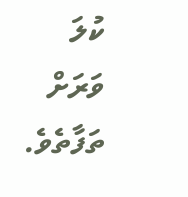ކުލަ ވަރަށް ތަފާތެވެ.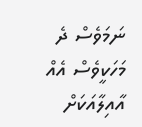ނަމަވެސް ދެ މަހަކީވެސް އެއް އާއިލާއަކަށް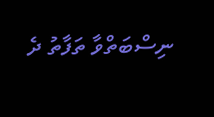ނިސްބަތްވާ ތަފާތު ދެ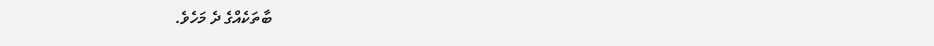ބާތަކެއްގެ ދެ މަހެވެ.